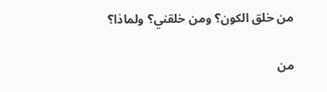من خلق الكون؟ ومن خلقني؟ ولماذا؟

من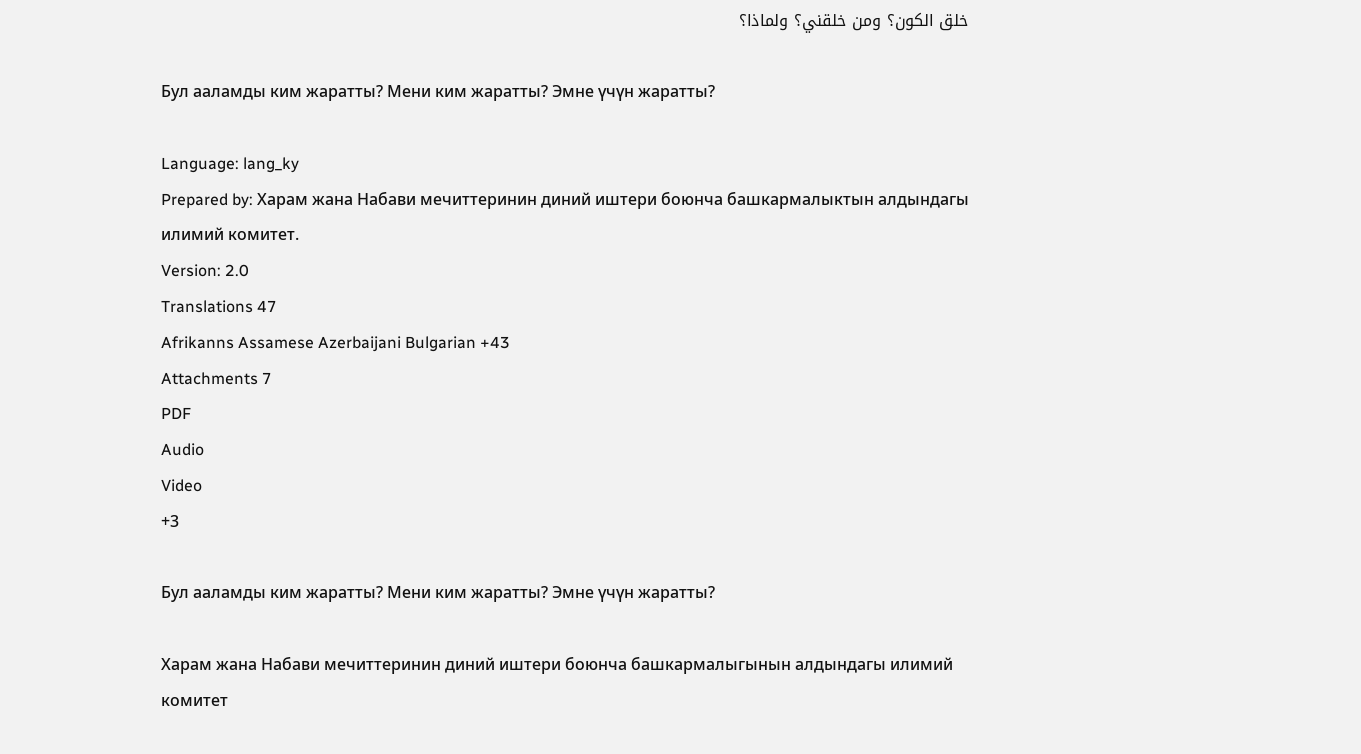خلق الكون؟ ومن خلقني؟ ولماذا؟

Бул ааламды ким жаратты? Мени ким жаратты? Эмне үчүн жаратты?

Language: lang_ky
Prepared by: Харам жана Набави мечиттеринин диний иштери боюнча башкармалыктын алдындагы илимий комитет.
Version: 2.0
Translations 47
Afrikanns Assamese Azerbaijani Bulgarian +43
Attachments 7
PDF
Audio
Video
+3

Бул ааламды ким жаратты? Мени ким жаратты? Эмне үчүн жаратты?

Харам жана Набави мечиттеринин диний иштери боюнча башкармалыгынын алдындагы илимий комитет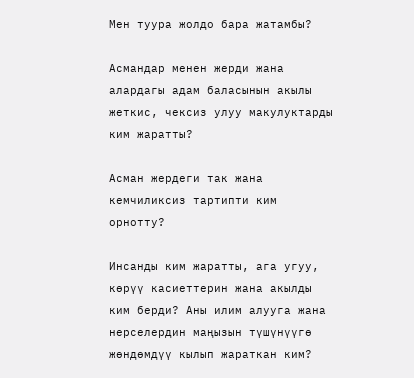Мен туура жолдо бара жатамбы?

Асмандар менен жерди жана алардагы адам баласынын акылы жеткис, чексиз улуу макулуктарды ким жаратты?

Асман жердеги так жана кемчиликсиз тартипти ким орнотту?

Инсанды ким жаратты, ага угуу, көрүү касиеттерин жана акылды ким берди? Аны илим алууга жана нерселердин маңызын түшүнүүгө жөндөмдүү кылып жараткан ким?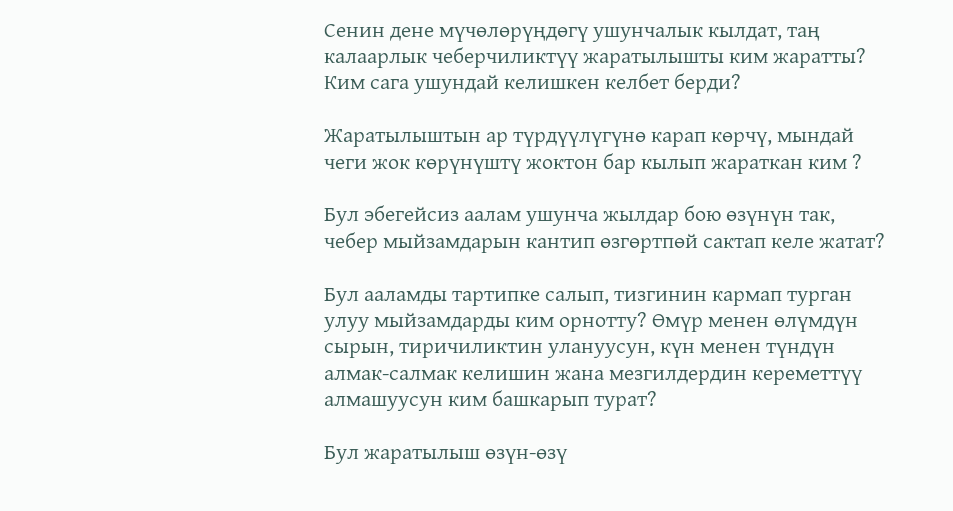Сенин дене мүчөлөрүңдөгү ушунчалык кылдат, таң калаарлык чеберчиликтүү жаратылышты ким жаратты? Ким сага ушундай келишкен келбет берди?

Жаратылыштын ар түрдүүлүгүнө карап көрчү, мындай чеги жок көрүнүштү жоктон бар кылып жараткан ким ?

Бул эбегейсиз аалам ушунча жылдар бою өзүнүн так, чебер мыйзамдарын кантип өзгөртпөй сактап келе жатат?

Бул ааламды тартипке салып, тизгинин кармап турган улуу мыйзамдарды ким орнотту? Өмүр менен өлүмдүн сырын, тиричиликтин улануусун, күн менен түндүн алмак-салмак келишин жана мезгилдердин кереметтүү алмашуусун ким башкарып турат?

Бул жаратылыш өзүн-өзү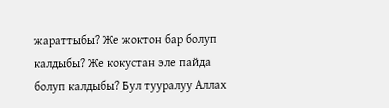жараттыбы? Же жоктон бар болуп калдыбы? Же кокустан эле пайда болуп калдыбы? Бул тууралуу Аллах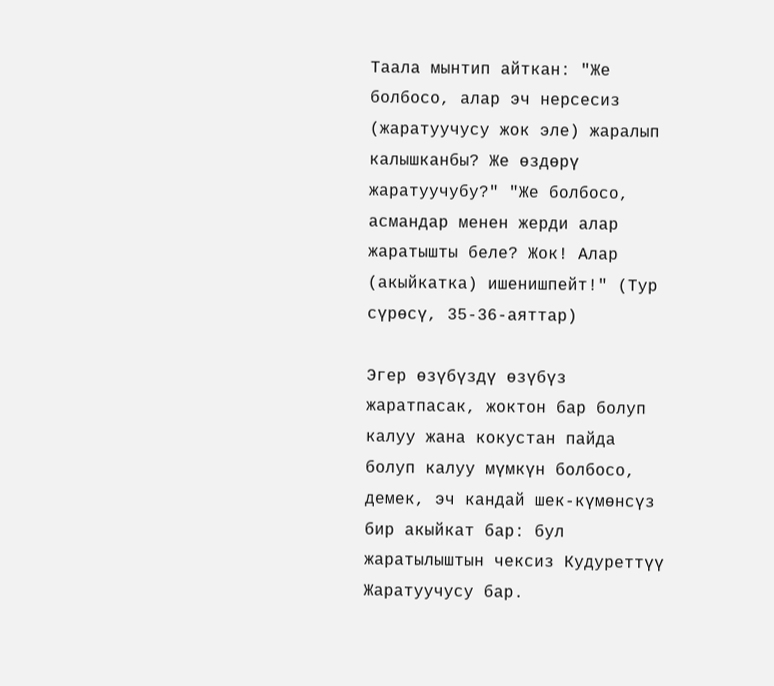Таала мынтип айткан: "Же болбосо, алар эч нерсесиз (жаратуучусу жок эле) жаралып калышканбы? Же өздөрү жаратуучубу?" "Же болбосо, асмандар менен жерди алар жаратышты беле? Жок! Алар (акыйкатка) ишенишпейт!" (Тур сүрөсү, 35-36-аяттар)

Эгер өзүбүздү өзүбүз жаратпасак, жоктон бар болуп калуу жана кокустан пайда болуп калуу мүмкүн болбосо, демек, эч кандай шек-күмөнсүз бир акыйкат бар: бул жаратылыштын чексиз Кудуреттүү Жаратуучусу бар.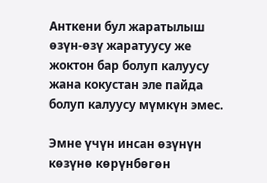Анткени бул жаратылыш өзүн-өзү жаратуусу же жоктон бар болуп калуусу жана кокустан эле пайда болуп калуусу мүмкүн эмес.

Эмне үчүн инсан өзүнүн көзүнө көрүнбөгөн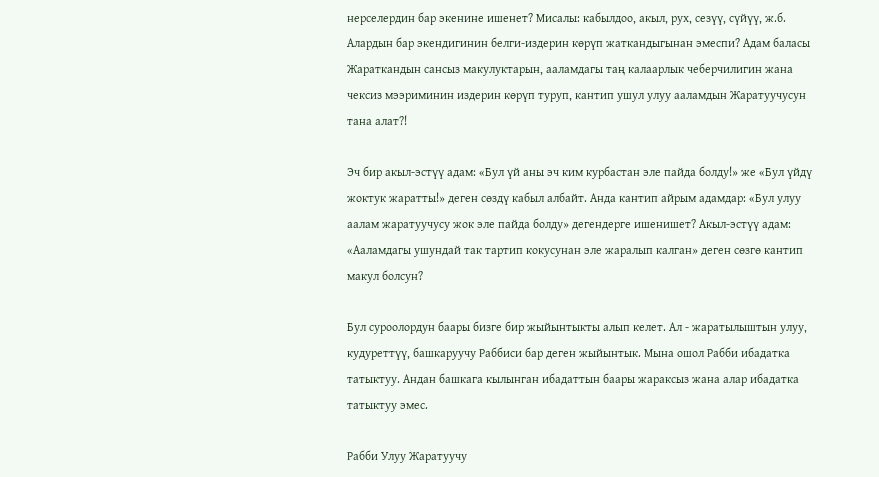нерселердин бар экенине ишенет? Мисалы: кабылдоо, акыл, рух, сезүү, сүйүү, ж.б. Алардын бар экендигинин белги-издерин көрүп жаткандыгынан эмеспи? Адам баласы Жараткандын сансыз макулуктарын, ааламдагы таң калаарлык чеберчилигин жана чексиз мээриминин издерин көрүп туруп, кантип ушул улуу ааламдын Жаратуучусун тана алат?!

Эч бир акыл-эстүү адам: «Бул үй аны эч ким курбастан эле пайда болду!» же «Бул үйдү жоктук жаратты!» деген сөздү кабыл албайт. Анда кантип айрым адамдар: «Бул улуу аалам жаратуучусу жок эле пайда болду» дегендерге ишенишет? Акыл-эстүү адам: «Ааламдагы ушундай так тартип кокусунан эле жаралып калган» деген сөзгө кантип макул болсун?

Бул суроолордун баары бизге бир жыйынтыкты алып келет. Ал - жаратылыштын улуу, кудуреттүү, башкаруучу Раббиси бар деген жыйынтык. Мына ошол Рабби ибадатка татыктуу. Андан башкага кылынган ибадаттын баары жараксыз жана алар ибадатка татыктуу эмес.

Рабби Улуу Жаратуучу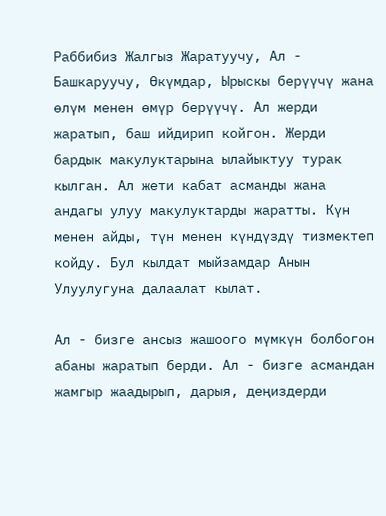Раббибиз Жалгыз Жаратуучу, Ал - Башкаруучу, Өкүмдар, Ырыскы берүүчү жана өлүм менен өмүр берүүчү. Ал жерди жаратып, баш ийдирип койгон. Жерди бардык макулуктарына ылайыктуу турак кылган. Ал жети кабат асманды жана андагы улуу макулуктарды жаратты. Күн менен айды, түн менен күндүздү тизмектеп койду. Бул кылдат мыйзамдар Анын Улуулугуна далаалат кылат.

Ал - бизге ансыз жашоого мүмкүн болбогон абаны жаратып берди. Ал - бизге асмандан жамгыр жаадырып, дарыя, деңиздерди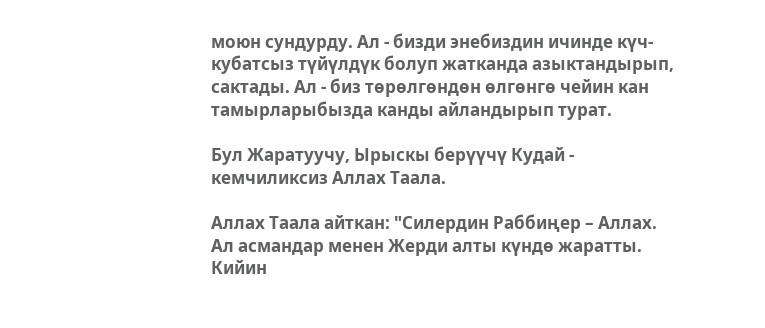моюн сундурду. Ал - бизди энебиздин ичинде күч-кубатсыз түйүлдүк болуп жатканда азыктандырып, сактады. Ал - биз төрөлгөндөн өлгөнгө чейин кан тамырларыбызда канды айландырып турат.

Бул Жаратуучу, Ырыскы берүүчү Кудай - кемчиликсиз Аллах Таала.

Аллах Таала айткан: "Силердин Раббиңер – Аллах. Ал асмандар менен Жерди алты күндө жаратты. Кийин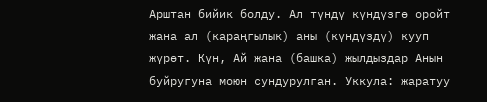Арштан бийик болду. Ал түндү күндүзгө оройт жана ал (караңгылык) аны (күндүздү) кууп жүрөт. Күн, Ай жана (башка) жылдыздар Анын буйругуна моюн сундурулган. Уккула: жаратуу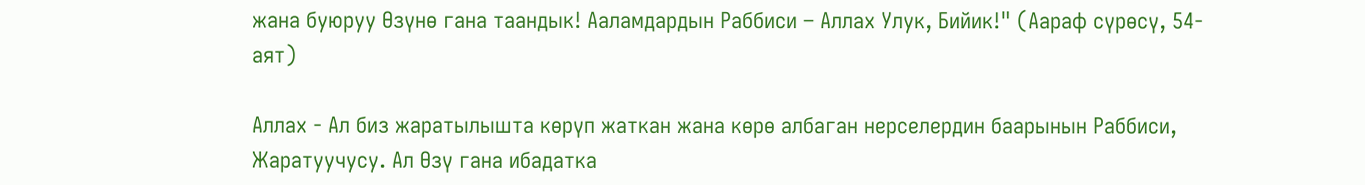жана буюруу Өзүнө гана таандык! Ааламдардын Раббиси – Аллах Улук, Бийик!" (Аараф сүрөсү, 54-аят)

Аллах - Ал биз жаратылышта көрүп жаткан жана көрө албаган нерселердин баарынын Раббиси, Жаратуучусу. Ал Өзү гана ибадатка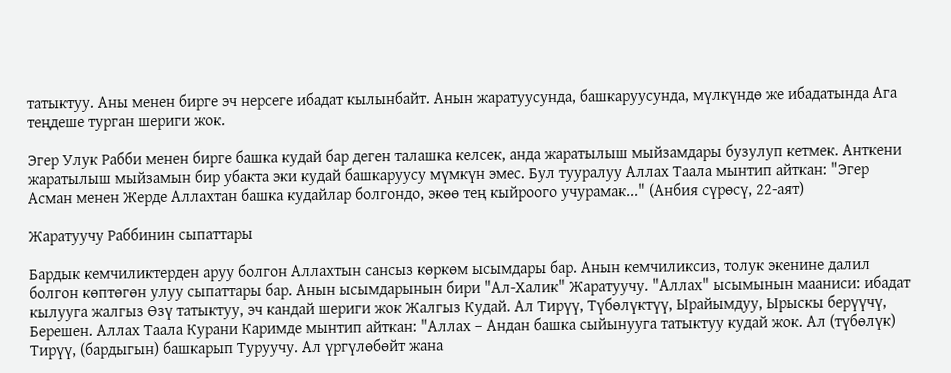татыктуу. Аны менен бирге эч нерсеге ибадат кылынбайт. Анын жаратуусунда, башкаруусунда, мүлкүндө же ибадатында Ага теңдеше турган шериги жок.

Эгер Улук Рабби менен бирге башка кудай бар деген талашка келсек, анда жаратылыш мыйзамдары бузулуп кетмек. Анткени жаратылыш мыйзамын бир убакта эки кудай башкаруусу мүмкүн эмес. Бул тууралуу Аллах Таала мынтип айткан: "Эгер Асман менен Жерде Аллахтан башка кудайлар болгондо, экөө тең кыйроого учурамак..." (Анбия сүрөсү, 22-аят)

Жаратуучу Раббинин сыпаттары

Бардык кемчиликтерден аруу болгон Аллахтын сансыз көркөм ысымдары бар. Анын кемчиликсиз, толук экенине далил болгон көптөгөн улуу сыпаттары бар. Анын ысымдарынын бири "Ал-Халик" Жаратуучу. "Аллах" ысымынын мааниси: ибадат кылууга жалгыз Өзү татыктуу, эч кандай шериги жок Жалгыз Кудай. Ал Тирүү, Түбөлүктүү, Ырайымдуу, Ырыскы берүүчү, Берешен. Аллах Таала Курани Каримде мынтип айткан: "Аллах – Андан башка сыйынууга татыктуу кудай жок. Ал (түбөлүк) Тирүү, (бардыгын) башкарып Туруучу. Ал үргүлөбөйт жана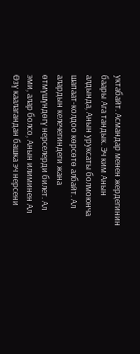уктабайт. Асмандар менен жердегинин баары Ага тандык. Эч ким Анын алдында, Анын уруксаты болмоюнча шапаат-колдоо көрсөтө албайт. Ал алардын келечегиндеги жана өтмүшүндөгү нерселерди билет. Ал эми, алар болсо, Анын илиминен Ал Өзү каалагандан башка эч нерсени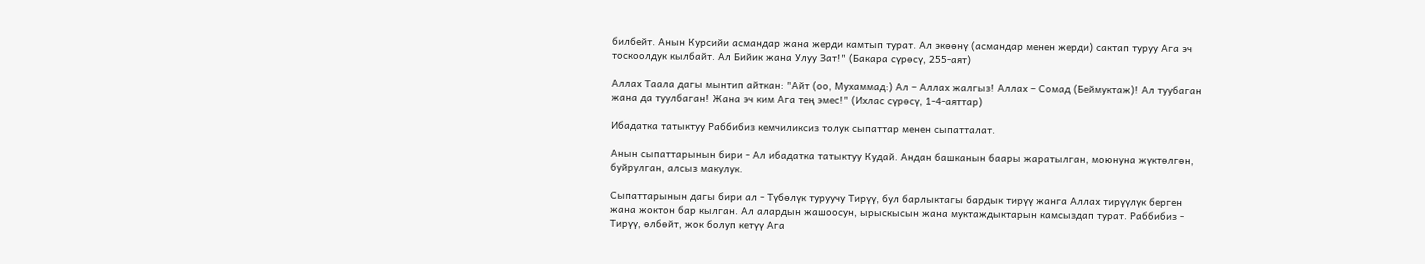билбейт. Анын Курсийи асмандар жана жерди камтып турат. Ал экөөнү (асмандар менен жерди) сактап туруу Ага эч тоскоолдук кылбайт. Ал Бийик жана Улуу Зат!" (Бакара сүрөсү, 255-аят)

Аллах Таала дагы мынтип айткан: "Айт (оо, Мухаммад:) Ал – Аллах жалгыз! Аллах – Сомад (Беймуктаж)! Ал туубаган жана да туулбаган! Жана эч ким Ага тең эмес!" (Ихлас сүрөсү, 1-4-аяттар)

Ибадатка татыктуу Раббибиз кемчиликсиз толук сыпаттар менен сыпатталат.

Анын сыпаттарынын бири - Ал ибадатка татыктуу Кудай. Андан башканын баары жаратылган, моюнуна жүктөлгөн, буйрулган, алсыз макулук.

Сыпаттарынын дагы бири ал - Түбөлүк туруучу Тирүү, бул барлыктагы бардык тирүү жанга Аллах тирүүлүк берген жана жоктон бар кылган. Ал алардын жашоосун, ырыскысын жана муктаждыктарын камсыздап турат. Раббибиз - Тирүү, өлбөйт, жок болуп кетүү Ага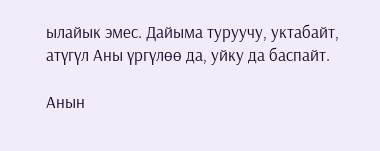ылайык эмес. Дайыма туруучу, уктабайт, атүгүл Аны үргүлөө да, уйку да баспайт.

Анын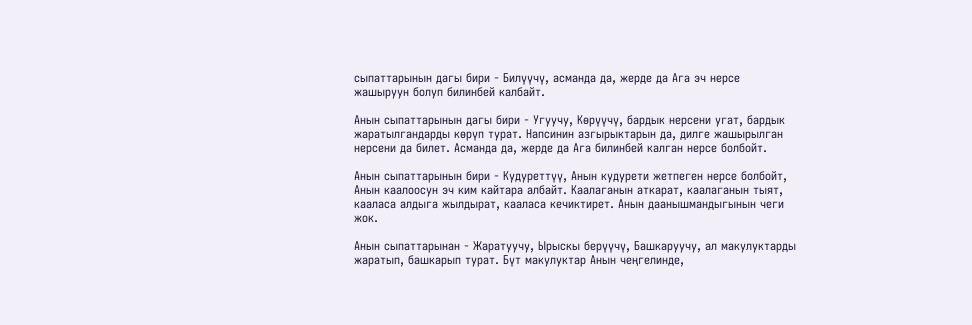сыпаттарынын дагы бири - Билүүчү, асманда да, жерде да Ага эч нерсе жашыруун болуп билинбей калбайт.

Анын сыпаттарынын дагы бири - Угуучу, Көрүүчү, бардык нерсени угат, бардык жаратылгандарды көрүп турат. Напсинин азгырыктарын да, дилге жашырылган нерсени да билет. Асманда да, жерде да Ага билинбей калган нерсе болбойт.

Анын сыпаттарынын бири - Кудуреттүү, Анын кудурети жетпеген нерсе болбойт, Анын каалоосун эч ким кайтара албайт. Каалаганын аткарат, каалаганын тыят, кааласа алдыга жылдырат, кааласа кечиктирет. Анын даанышмандыгынын чеги жок.

Анын сыпаттарынан - Жаратуучу, Ырыскы берүүчү, Башкаруучу, ал макулуктарды жаратып, башкарып турат. Бүт макулуктар Анын чеңгелинде,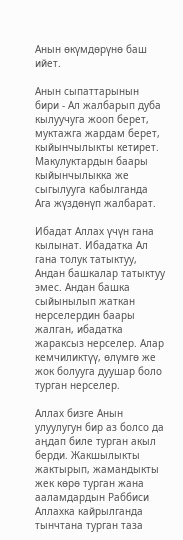Анын өкүмдөрүнө баш ийет.

Анын сыпаттарынын бири - Ал жалбарып дуба кылуучуга жооп берет, муктажга жардам берет, кыйынчылыкты кетирет. Макулуктардын баары кыйынчылыкка же сыгылууга кабылганда Ага жүздөнүп жалбарат.

Ибадат Аллах үчүн гана кылынат. Ибадатка Ал гана толук татыктуу, Андан башкалар татыктуу эмес. Андан башка сыйынылып жаткан нерселердин баары жалган, ибадатка жараксыз нерселер. Алар кемчиликтүү, өлүмгө же жок болууга дуушар боло турган нерселер.

Аллах бизге Анын улуулугун бир аз болсо да аңдап биле турган акыл берди. Жакшылыкты жактырып, жамандыкты жек көрө турган жана ааламдардын Раббиси Аллахка кайрылганда тынчтана турган таза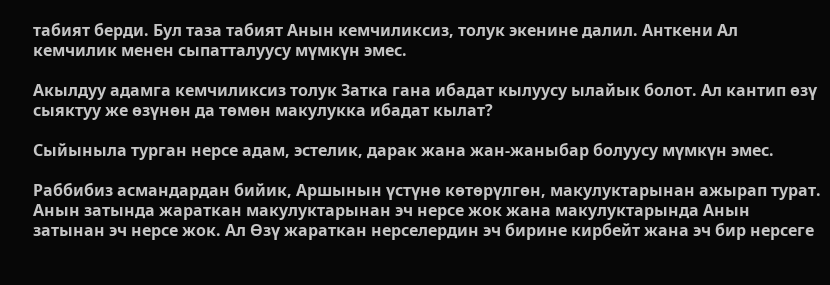табият берди. Бул таза табият Анын кемчиликсиз, толук экенине далил. Анткени Ал кемчилик менен сыпатталуусу мүмкүн эмес.

Акылдуу адамга кемчиликсиз толук Затка гана ибадат кылуусу ылайык болот. Ал кантип өзү сыяктуу же өзүнөн да төмөн макулукка ибадат кылат?

Сыйыныла турган нерсе адам, эстелик, дарак жана жан-жаныбар болуусу мүмкүн эмес.

Раббибиз асмандардан бийик, Аршынын үстүнө көтөрүлгөн, макулуктарынан ажырап турат. Анын затында жараткан макулуктарынан эч нерсе жок жана макулуктарында Анын затынан эч нерсе жок. Ал Өзү жараткан нерселердин эч бирине кирбейт жана эч бир нерсеге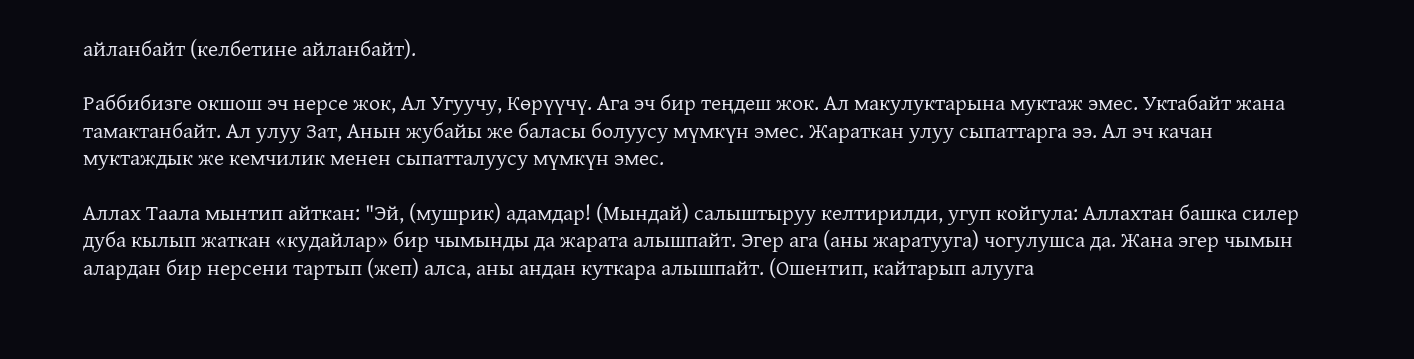айланбайт (келбетине айланбайт).

Раббибизге окшош эч нерсе жок, Ал Угуучу, Көрүүчү. Ага эч бир теңдеш жок. Ал макулуктарына муктаж эмес. Уктабайт жана тамактанбайт. Ал улуу Зат, Анын жубайы же баласы болуусу мүмкүн эмес. Жараткан улуу сыпаттарга ээ. Ал эч качан муктаждык же кемчилик менен сыпатталуусу мүмкүн эмес.

Аллах Таала мынтип айткан: "Эй, (мушрик) адамдар! (Мындай) салыштыруу келтирилди, угуп койгула: Аллахтан башка силер дуба кылып жаткан «кудайлар» бир чымынды да жарата алышпайт. Эгер ага (аны жаратууга) чогулушса да. Жана эгер чымын алардан бир нерсени тартып (жеп) алса, аны андан куткара алышпайт. (Ошентип, кайтарып алууга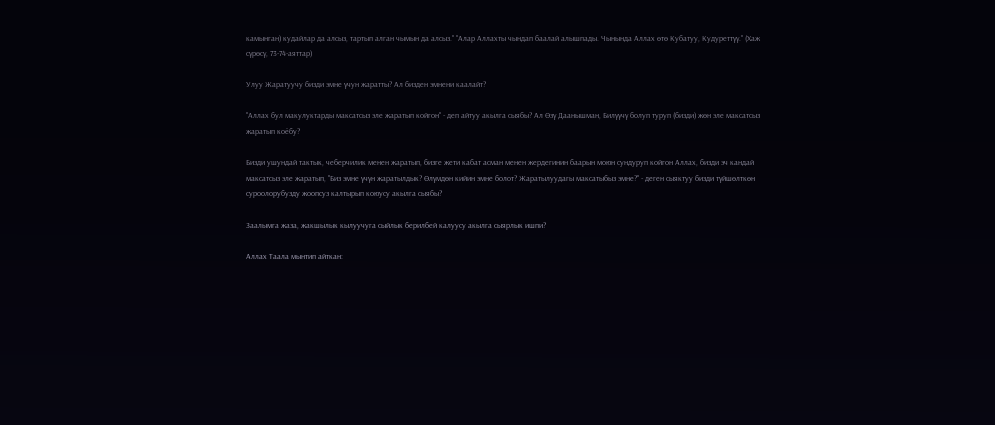камынган) кудайлар да алсыз, тартып алган чымын да алсыз." "Алар Аллахты чындап баалай алышпады. Чынында Аллах өтө Кубатуу, Кудуреттүү." (Хаж сүрөсү, 73-74-аяттар)

Улуу Жаратуучу бизди эмне үчун жаратты? Ал бизден эмнени каалайт?

"Аллах бул макулуктарды максатсыз эле жаратып койгон" - деп айтуу акылга сыябы? Ал Өзү Даанышман, Билүүчү болуп туруп (бизди) жөн эле максатсыз жаратып коёбу?

Бизди ушундай тактык, чеберчилик менен жаратып, бизге жети кабат асман менен жердегинин баарын моюн сундуруп койгон Аллах, бизди эч кандай максатсыз эле жаратып, "Биз эмне үчүн жаратылдык? Өлүмдөн кийин эмне болот? Жаратылуудагы максатыбыз эмне?" - деген сыяктуу бизди түйшөлткөн суроолорубузду жоопсуз калтырып коюусу акылга сыябы?

Заалымга жаза, жакшылык кылуучуга сыйлык берилбей калуусу акылга сыярлык ишпи?

Аллах Таала мынтип айткан: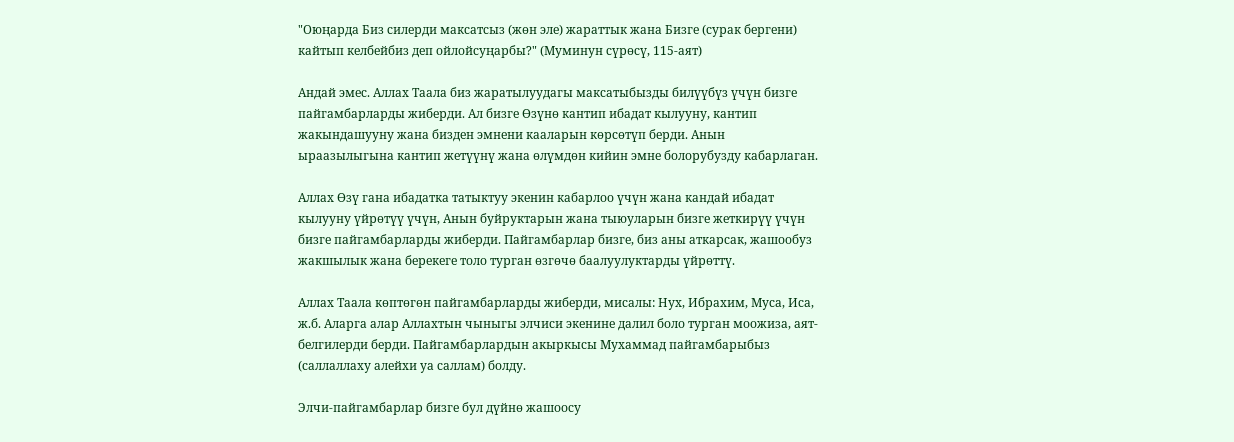"Оюңарда Биз силерди максатсыз (жөн эле) жараттык жана Бизге (сурак бергени) кайтып келбейбиз деп ойлойсуңарбы?" (Муминун сүрөсү, 115-аят)

Андай эмес. Аллах Таала биз жаратылуудагы максатыбызды билүүбүз үчүн бизге пайгамбарларды жиберди. Ал бизге Өзүнө кантип ибадат кылууну, кантип жакындашууну жана бизден эмнени кааларын көрсөтүп берди. Анын ыраазылыгына кантип жетүүнү жана өлүмдөн кийин эмне болорубузду кабарлаган.

Аллах Өзү гана ибадатка татыктуу экенин кабарлоо үчүн жана кандай ибадат кылууну үйрөтүү үчүн, Анын буйруктарын жана тыюуларын бизге жеткирүү үчүн бизге пайгамбарларды жиберди. Пайгамбарлар бизге, биз аны аткарсак, жашообуз жакшылык жана берекеге толо турган өзгөчө баалуулуктарды үйрөттү.

Аллах Таала көптөгөн пайгамбарларды жиберди, мисалы: Нух, Ибрахим, Муса, Иса, ж.б. Аларга алар Аллахтын чыныгы элчиси экенине далил боло турган моожиза, аят-белгилерди берди. Пайгамбарлардын акыркысы Мухаммад пайгамбарыбыз (саллаллаху алейхи уа саллам) болду.

Элчи-пайгамбарлар бизге бул дүйнө жашоосу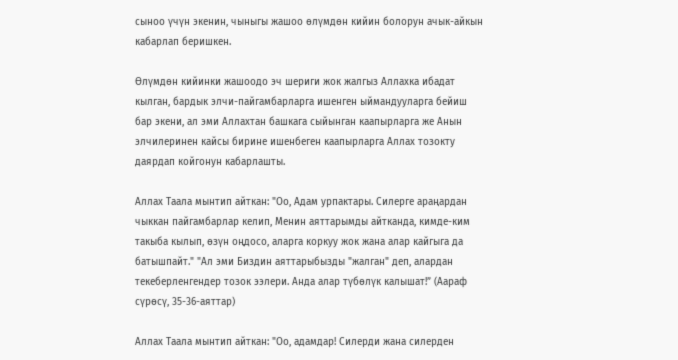сыноо үчүн экенин, чыныгы жашоо өлүмдөн кийин болорун ачык-айкын кабарлап беришкен.

Өлүмдөн кийинки жашоодо эч шериги жок жалгыз Аллахка ибадат кылган, бардык элчи-пайгамбарларга ишенген ыймандууларга бейиш бар экени, ал эми Аллахтан башкага сыйынган каапырларга же Анын элчилеринен кайсы бирине ишенбеген каапырларга Аллах тозокту даярдап койгонун кабарлашты.

Аллах Таала мынтип айткан: "Оо, Адам урпактары. Силерге араңардан чыккан пайгамбарлар келип, Менин аяттарымды айтканда, кимде-ким такыба кылып, өзүн оңдосо, аларга коркуу жок жана алар кайгыга да батышпайт." "Ал эми Биздин аяттарыбызды "жалган" деп, алардан текеберленгендер тозок ээлери. Анда алар түбөлүк калышат!” (Аараф сүрөсү, 35-36-аяттар)

Аллах Таала мынтип айткан: "Оо, адамдар! Силерди жана силерден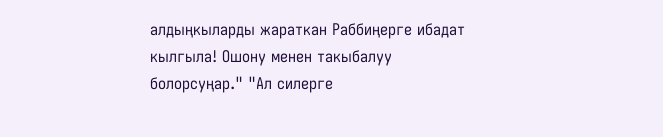алдыңкыларды жараткан Раббиңерге ибадат кылгыла! Ошону менен такыбалуу болорсуңар." "Ал силерге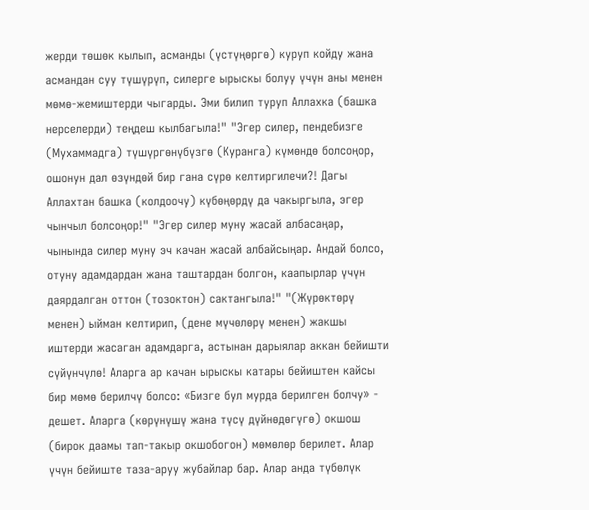жерди төшөк кылып, асманды (үстүңөргө) куруп койду жана асмандан суу түшүрүп, силерге ырыскы болуу үчүн аны менен мөмө-жемиштерди чыгарды. Эми билип туруп Аллахка (башка нерселерди) теңдеш кылбагыла!" "Эгер силер, пендебизге (Мухаммадга) түшүргөнүбүзгө (Куранга) күмөндө болсоңор, ошонун дал өзүндөй бир гана сүрө келтиргилечи?! Дагы Аллахтан башка (колдоочу) күбөңөрдү да чакыргыла, эгер чынчыл болсоңор!" "Эгер силер муну жасай албасаңар, чынында силер муну эч качан жасай албайсыңар. Андай болсо, отуну адамдардан жана таштардан болгон, каапырлар үчүн даярдалган оттон (тозоктон) сактангыла!" "(Жүрөктөрү менен) ыйман келтирип, (дене мүчөлөрү менен) жакшы иштерди жасаган адамдарга, астынан дарыялар аккан бейишти сүйүнчүлө! Аларга ар качан ырыскы катары бейиштен кайсы бир мөмө берилчү болсо: «Бизге бул мурда берилген болчу» - дешет. Аларга (көрүнүшү жана түсү дүйнөдөгүгө) окшош (бирок даамы тап-такыр окшобогон) мөмөлөр берилет. Алар үчүн бейиште таза-аруу жубайлар бар. Алар анда түбөлүк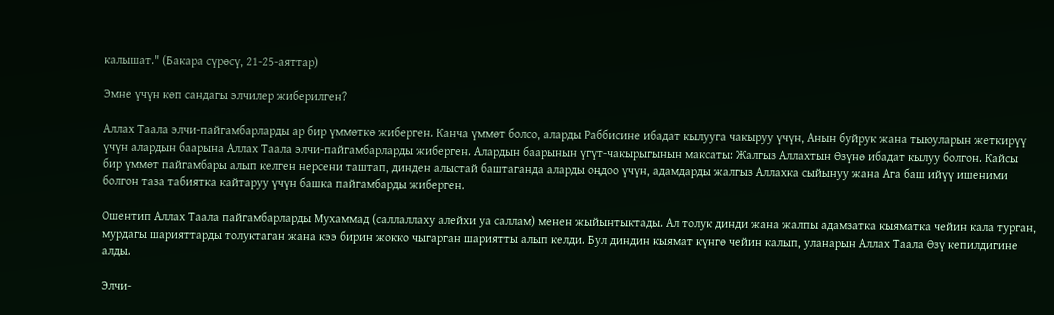калышат." (Бакара сүрөсү, 21-25-аяттар)

Эмне үчүн көп сандагы элчилер жиберилген?

Аллах Таала элчи-пайгамбарларды ар бир үммөткө жиберген. Канча үммөт болсо, аларды Раббисине ибадат кылууга чакыруу үчүн, Анын буйрук жана тыюуларын жеткирүү үчүн алардын баарына Аллах Таала элчи-пайгамбарларды жиберген. Алардын баарынын үгүт-чакырыгынын максаты: Жалгыз Аллахтын Өзүнө ибадат кылуу болгон. Кайсы бир үммөт пайгамбары алып келген нерсени таштап, динден алыстай баштаганда аларды оңдоо үчүн, адамдарды жалгыз Аллахка сыйынуу жана Ага баш ийүү ишеними болгон таза табиятка кайтаруу үчүн башка пайгамбарды жиберген.

Ошентип Аллах Таала пайгамбарларды Мухаммад (саллаллаху алейхи уа саллам) менен жыйынтыктады. Ал толук динди жана жалпы адамзатка кыяматка чейин кала турган, мурдагы шарияттарды толуктаган жана кээ бирин жокко чыгарган шариятты алып келди. Бул диндин кыямат күнгө чейин калып, уланарын Аллах Таала Өзү кепилдигине алды.

Элчи-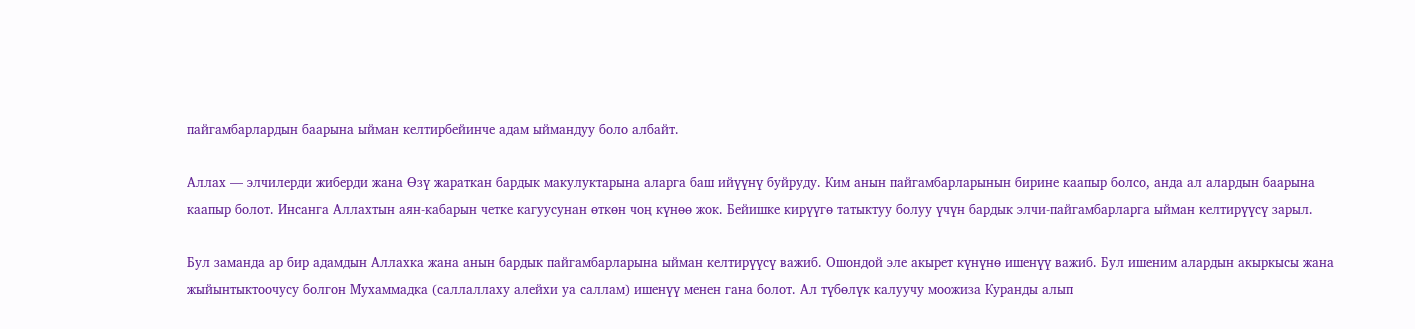пайгамбарлардын баарына ыйман келтирбейинче адам ыймандуу боло албайт.

Аллах — элчилерди жиберди жана Өзү жараткан бардык макулуктарына аларга баш ийүүнү буйруду. Ким анын пайгамбарларынын бирине каапыр болсо, анда ал алардын баарына каапыр болот. Инсанга Аллахтын аян-кабарын четке кагуусунан өткөн чоң күнөө жок. Бейишке кирүүгө татыктуу болуу үчүн бардык элчи-пайгамбарларга ыйман келтирүүсү зарыл.

Бул заманда ар бир адамдын Аллахка жана анын бардык пайгамбарларына ыйман келтирүүсү важиб. Ошондой эле акырет күнүнө ишенүү важиб. Бул ишеним алардын акыркысы жана жыйынтыктоочусу болгон Мухаммадка (саллаллаху алейхи уа саллам) ишенүү менен гана болот. Ал түбөлүк калуучу моожиза Куранды алып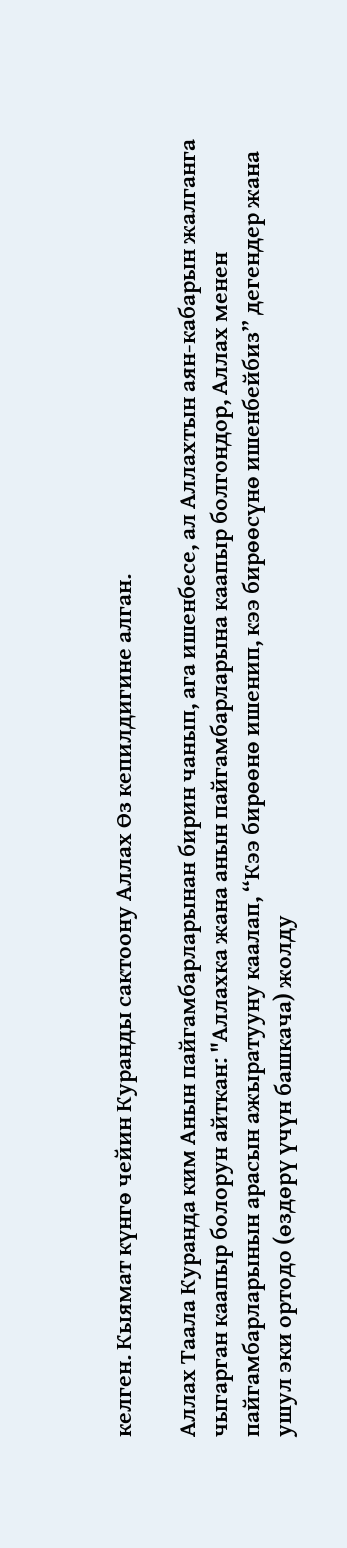келген. Кыямат күнгө чейин Куранды сактоону Аллах Өз кепилдигине алган.

Аллах Таала Куранда ким Анын пайгамбарларынан бирин чанып, ага ишенбесе, ал Аллахтын аян-кабарын жалганга чыгарган каапыр болорун айткан: "Аллахка жана анын пайгамбарларына каапыр болгондор, Аллах менен пайгамбарларынын арасын ажыратууну каалап, “Кээ бирөөнө ишенип, кээ бирөөсүнө ишенбейбиз” дегендер жана ушул эки ортодо (өздөрү үчүн башкача) жолду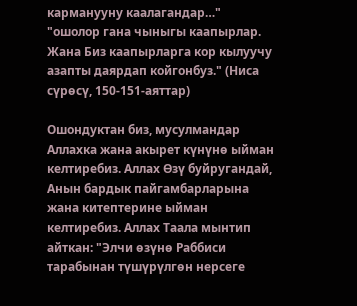карманууну каалагандар…" "ошолор гана чыныгы каапырлар. Жана Биз каапырларга кор кылуучу азапты даярдап койгонбуз." (Ниса сүрөсү, 150-151-аяттар)

Ошондуктан биз, мусулмандар Аллахка жана акырет күнүнө ыйман келтиребиз. Аллах Өзү буйругандай, Анын бардык пайгамбарларына жана китептерине ыйман келтиребиз. Аллах Таала мынтип айткан: "Элчи өзүнө Раббиси тарабынан түшүрүлгөн нерсеге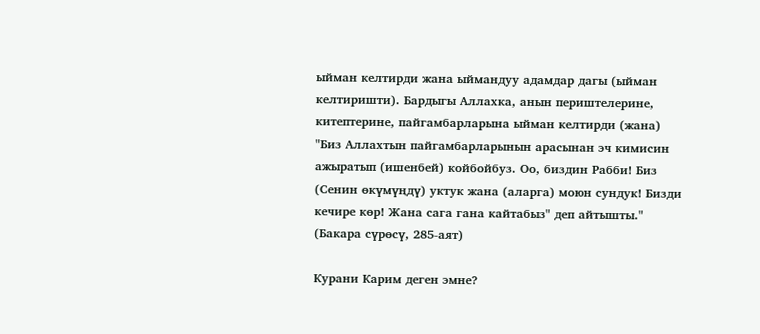ыйман келтирди жана ыймандуу адамдар дагы (ыйман келтиришти). Бардыгы Аллахка, анын периштелерине, китептерине, пайгамбарларына ыйман келтирди (жана) "Биз Аллахтын пайгамбарларынын арасынан эч кимисин ажыратып (ишенбей) койбойбуз. Оо, биздин Рабби! Биз (Сенин өкүмүңдү) уктук жана (аларга) моюн сундук! Бизди кечире көр! Жана сага гана кайтабыз" деп айтышты." (Бакара сүрөсү, 285-аят)

Курани Карим деген эмне?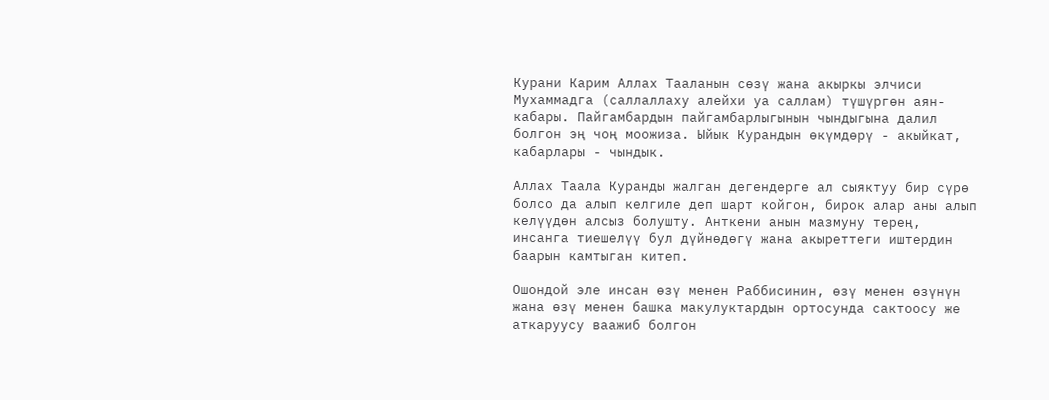Курани Карим Аллах Тааланын сөзү жана акыркы элчиси Мухаммадга (саллаллаху алейхи уа саллам) түшүргөн аян-кабары. Пайгамбардын пайгамбарлыгынын чындыгына далил болгон эң чоң моожиза. Ыйык Курандын өкүмдөрү - акыйкат, кабарлары - чындык.

Аллах Таала Куранды жалган дегендерге ал сыяктуу бир сүрө болсо да алып келгиле деп шарт койгон, бирок алар аны алып келүүдөн алсыз болушту. Анткени анын мазмуну терең, инсанга тиешелүү бул дүйнөдөгү жана акыреттеги иштердин баарын камтыган китеп.

Ошондой эле инсан өзү менен Раббисинин, өзү менен өзүнүн жана өзү менен башка макулуктардын ортосунда сактоосу же аткаруусу ваажиб болгон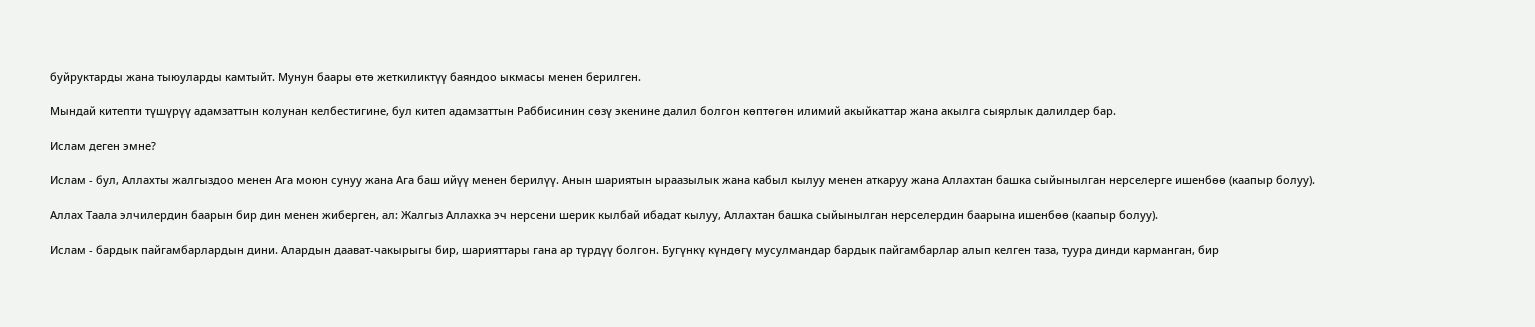буйруктарды жана тыюуларды камтыйт. Мунун баары өтө жеткиликтүү баяндоо ыкмасы менен берилген.

Мындай китепти түшүрүү адамзаттын колунан келбестигине, бул китеп адамзаттын Раббисинин сөзү экенине далил болгон көптөгөн илимий акыйкаттар жана акылга сыярлык далилдер бар.

Ислам деген эмне?

Ислам - бул, Аллахты жалгыздоо менен Ага моюн сунуу жана Ага баш ийүү менен берилүү. Анын шариятын ыраазылык жана кабыл кылуу менен аткаруу жана Аллахтан башка сыйынылган нерселерге ишенбөө (каапыр болуу).

Аллах Таала элчилердин баарын бир дин менен жиберген, ал: Жалгыз Аллахка эч нерсени шерик кылбай ибадат кылуу, Аллахтан башка сыйынылган нерселердин баарына ишенбөө (каапыр болуу).

Ислам - бардык пайгамбарлардын дини. Алардын даават-чакырыгы бир, шарияттары гана ар түрдүү болгон. Бугүнкү күндөгү мусулмандар бардык пайгамбарлар алып келген таза, туура динди карманган, бир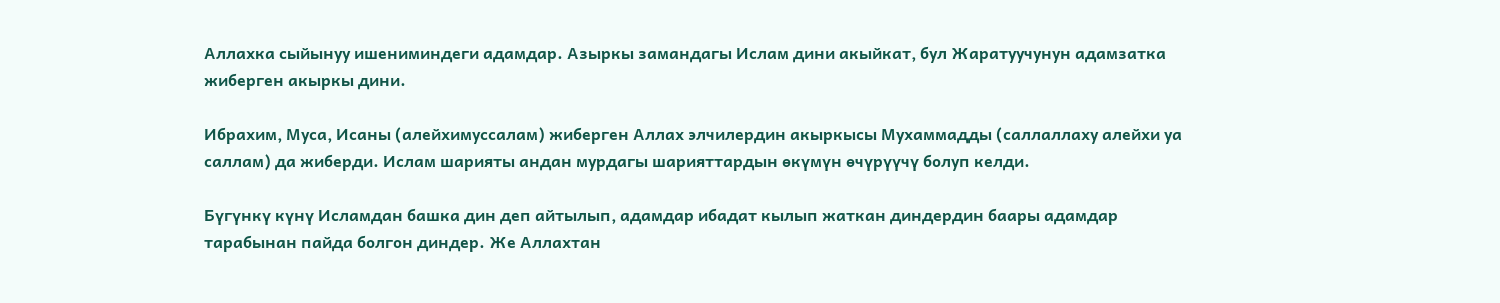Аллахка сыйынуу ишениминдеги адамдар. Азыркы замандагы Ислам дини акыйкат, бул Жаратуучунун адамзатка жиберген акыркы дини.

Ибрахим, Муса, Исаны (алейхимуссалам) жиберген Аллах элчилердин акыркысы Мухаммадды (саллаллаху алейхи уа саллам) да жиберди. Ислам шарияты андан мурдагы шарияттардын өкүмүн өчүрүүчү болуп келди.

Бүгүнкү күнү Исламдан башка дин деп айтылып, адамдар ибадат кылып жаткан диндердин баары адамдар тарабынан пайда болгон диндер. Же Аллахтан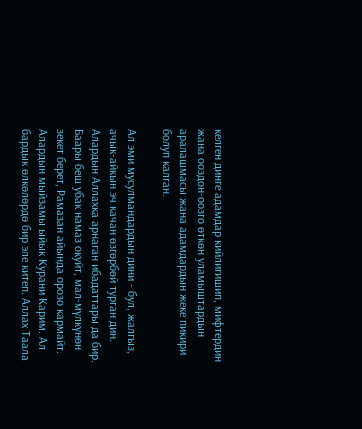келген динге адамдар кийлигишип, мифтердин жана ооздон-оозго өткөн уламыштардын аралашмасы жана адамдардын жеке пикири болуп калган.

Ал эми мусулмандардын дини - бул, жалгыз, ачык-айкын эч качан өзгөрбөй турган дин. Алардын Аллахка арнаган ибадаттары да бир. Баары беш убак намаз окуйт, мал-мүлкүнөн зекет берет, Рамазан айында орозо кармайт. Алардын мыйзамы ыйык Курани Карим. Ал бардык өлкөлөрдө бир эле китеп. Аллах Таала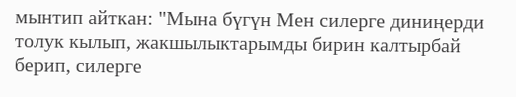мынтип айткан: "Мына бүгүн Мен силерге диниңерди толук кылып, жакшылыктарымды бирин калтырбай берип, силерге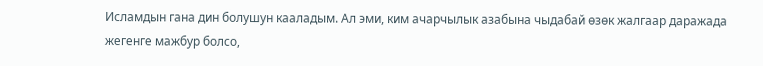Исламдын гана дин болушун кааладым. Ал эми, ким ачарчылык азабына чыдабай өзөк жалгаар даражада жегенге мажбур болсо,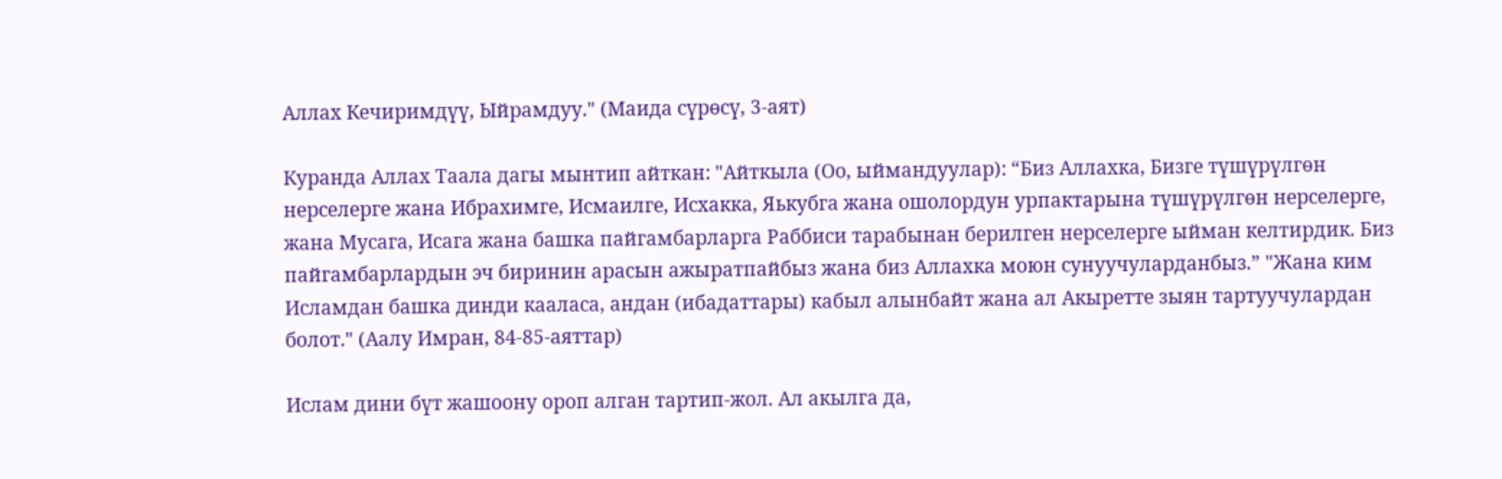Аллах Кечиримдүү, Ыйрамдуу." (Маида сүрөсү, 3-аят)

Куранда Аллах Таала дагы мынтип айткан: "Айткыла (Оо, ыймандуулар): “Биз Аллахка, Бизге түшүрүлгөн нерселерге жана Ибрахимге, Исмаилге, Исхакка, Яькубга жана ошолордун урпактарына түшүрүлгөн нерселерге, жана Мусага, Исага жана башка пайгамбарларга Раббиси тарабынан берилген нерселерге ыйман келтирдик. Биз пайгамбарлардын эч биринин арасын ажыратпайбыз жана биз Аллахка моюн сунуучуларданбыз.” "Жана ким Исламдан башка динди кааласа, андан (ибадаттары) кабыл алынбайт жана ал Акыретте зыян тартуучулардан болот." (Аалу Имран, 84-85-аяттар)

Ислам дини бүт жашоону ороп алган тартип-жол. Ал акылга да,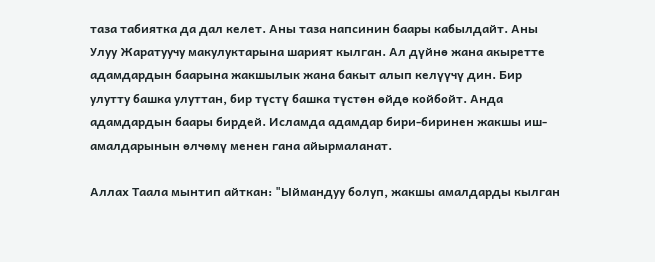таза табиятка да дал келет. Аны таза напсинин баары кабылдайт. Аны Улуу Жаратуучу макулуктарына шарият кылган. Ал дүйнө жана акыретте адамдардын баарына жакшылык жана бакыт алып келүүчү дин. Бир улутту башка улуттан, бир түстү башка түстөн өйдө койбойт. Анда адамдардын баары бирдей. Исламда адамдар бири-биринен жакшы иш-амалдарынын өлчөмү менен гана айырмаланат.

Аллах Таала мынтип айткан: "Ыймандуу болуп, жакшы амалдарды кылган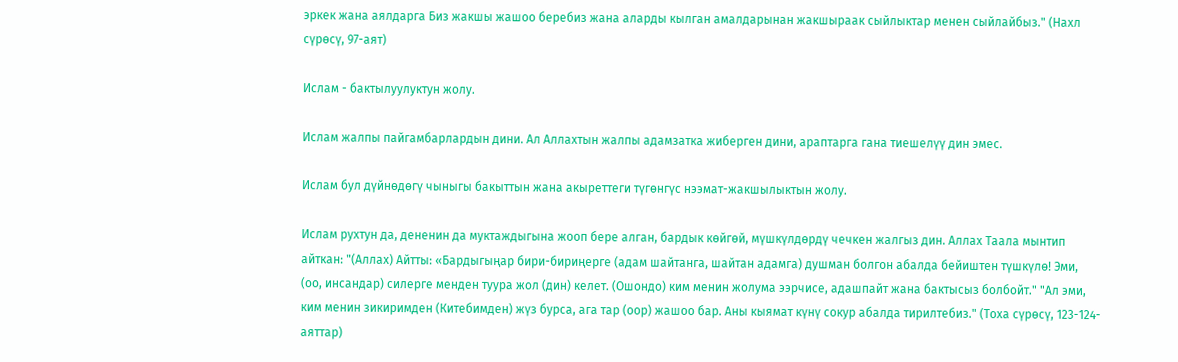эркек жана аялдарга Биз жакшы жашоо беребиз жана аларды кылган амалдарынан жакшыраак сыйлыктар менен сыйлайбыз." (Нахл сүрөсү, 97-аят)

Ислам - бактылуулуктун жолу.

Ислам жалпы пайгамбарлардын дини. Ал Аллахтын жалпы адамзатка жиберген дини, араптарга гана тиешелүү дин эмес.

Ислам бул дүйнөдөгү чыныгы бакыттын жана акыреттеги түгөнгүс нээмат-жакшылыктын жолу.

Ислам рухтун да, дененин да муктаждыгына жооп бере алган, бардык көйгөй, мүшкүлдөрдү чечкен жалгыз дин. Аллах Таала мынтип айткан: "(Аллах) Айтты: «Бардыгыңар бири-бириңерге (адам шайтанга, шайтан адамга) душман болгон абалда бейиштен түшкүлө! Эми, (оо, инсандар) силерге менден туура жол (дин) келет. (Ошондо) ким менин жолума ээрчисе, адашпайт жана бактысыз болбойт." "Ал эми, ким менин зикиримден (Китебимден) жүз бурса, ага тар (оор) жашоо бар. Аны кыямат күнү сокур абалда тирилтебиз." (Тоха сүрөсү, 123-124-аяттар)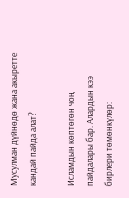Мусулман дүйнөдө жана акыретте кандай пайда алат?

Исламдын көптөгөн чоң пайдалары бар. Алардын кээ бирлери төмөнкүлөр: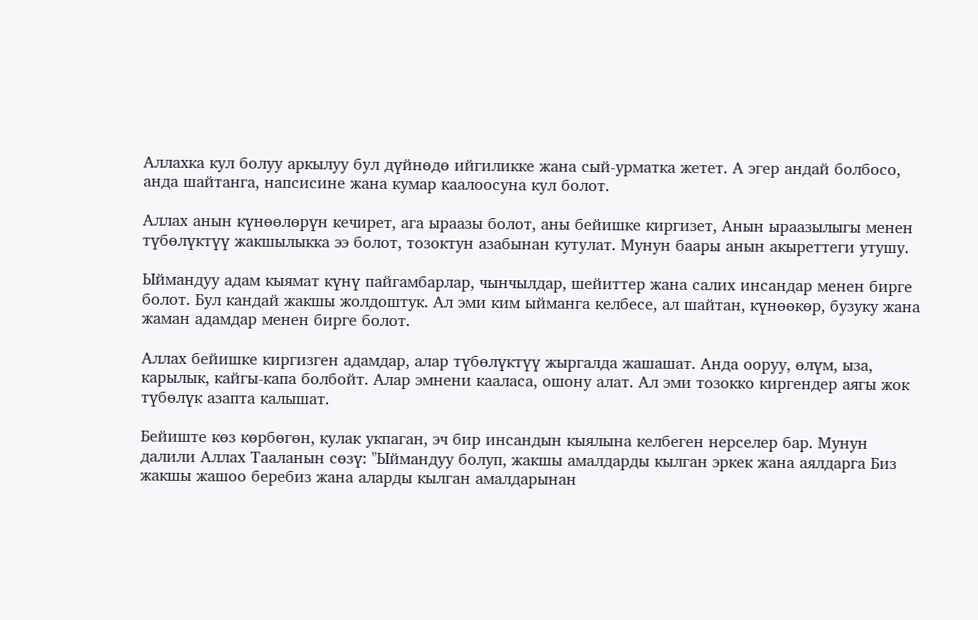Аллахка кул болуу аркылуу бул дүйнөдө ийгиликке жана сый-урматка жетет. А эгер андай болбосо, анда шайтанга, напсисине жана кумар каалоосуна кул болот.

Аллах анын күнөөлөрүн кечирет, ага ыраазы болот, аны бейишке киргизет, Анын ыраазылыгы менен түбөлүктүү жакшылыкка ээ болот, тозоктун азабынан кутулат. Мунун баары анын акыреттеги утушу.

Ыймандуу адам кыямат күнү пайгамбарлар, чынчылдар, шейиттер жана салих инсандар менен бирге болот. Бул кандай жакшы жолдоштук. Ал эми ким ыйманга келбесе, ал шайтан, күнөөкөр, бузуку жана жаман адамдар менен бирге болот.

Аллах бейишке киргизген адамдар, алар түбөлүктүү жыргалда жашашат. Анда ооруу, өлүм, ыза, карылык, кайгы-капа болбойт. Алар эмнени кааласа, ошону алат. Ал эми тозокко киргендер аягы жок түбөлүк азапта калышат.

Бейиште көз көрбөгөн, кулак укпаган, эч бир инсандын кыялына келбеген нерселер бар. Мунун далили Аллах Тааланын сөзү: "Ыймандуу болуп, жакшы амалдарды кылган эркек жана аялдарга Биз жакшы жашоо беребиз жана аларды кылган амалдарынан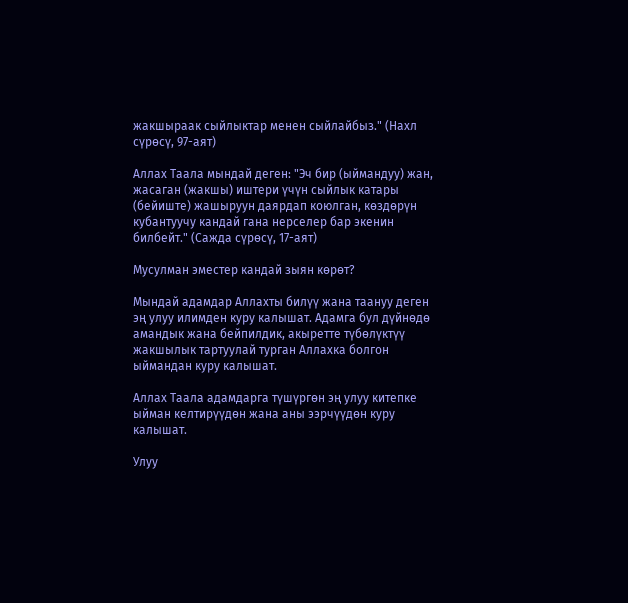жакшыраак сыйлыктар менен сыйлайбыз." (Нахл сүрөсү, 97-аят)

Аллах Таала мындай деген: "Эч бир (ыймандуу) жан, жасаган (жакшы) иштери үчүн сыйлык катары (бейиште) жашыруун даярдап коюлган, көздөрүн кубантуучу кандай гана нерселер бар экенин билбейт." (Сажда сүрөсү, 17-аят)

Мусулман эместер кандай зыян көрөт?

Мындай адамдар Аллахты билүү жана таануу деген эң улуу илимден куру калышат. Адамга бул дүйнөдө амандык жана бейпилдик, акыретте түбөлүктүү жакшылык тартуулай турган Аллахка болгон ыймандан куру калышат.

Аллах Таала адамдарга түшүргөн эң улуу китепке ыйман келтирүүдөн жана аны ээрчүүдөн куру калышат.

Улуу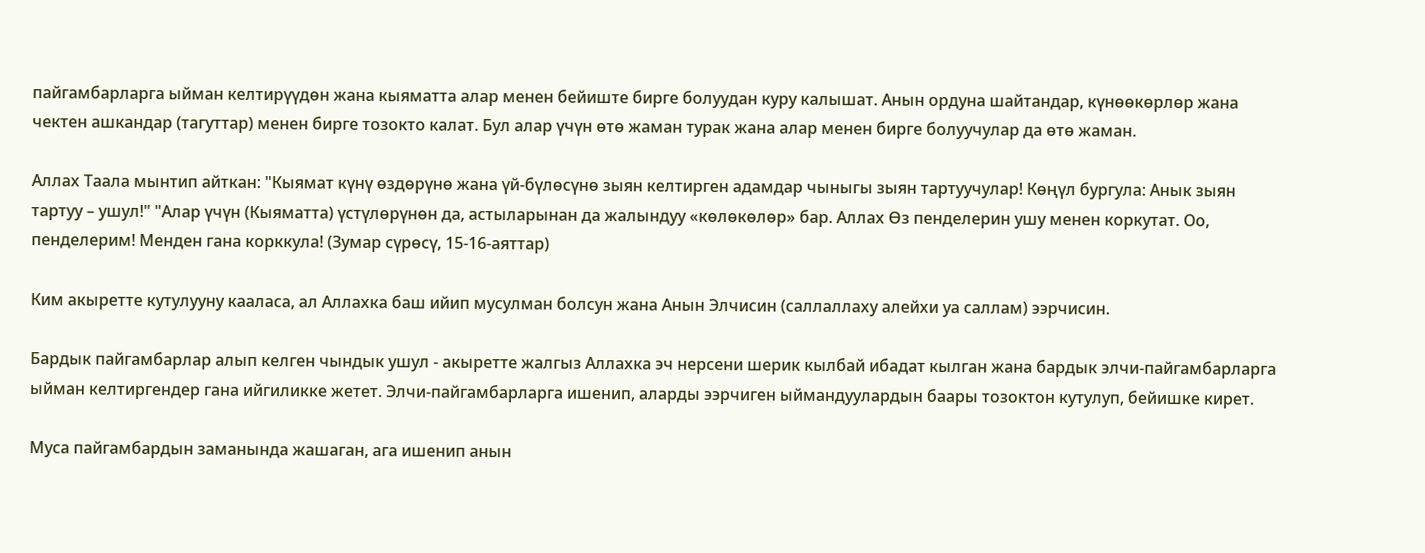пайгамбарларга ыйман келтирүүдөн жана кыяматта алар менен бейиште бирге болуудан куру калышат. Анын ордуна шайтандар, күнөөкөрлөр жана чектен ашкандар (тагуттар) менен бирге тозокто калат. Бул алар үчүн өтө жаман турак жана алар менен бирге болуучулар да өтө жаман.

Аллах Таала мынтип айткан: "Кыямат күнү өздөрүнө жана үй-бүлөсүнө зыян келтирген адамдар чыныгы зыян тартуучулар! Көңүл бургула: Анык зыян тартуу – ушул!" "Алар үчүн (Кыяматта) үстүлөрүнөн да, астыларынан да жалындуу «көлөкөлөр» бар. Аллах Өз пенделерин ушу менен коркутат. Оо, пенделерим! Менден гана корккула! (Зумар сүрөсү, 15-16-аяттар)

Ким акыретте кутулууну кааласа, ал Аллахка баш ийип мусулман болсун жана Анын Элчисин (саллаллаху алейхи уа саллам) ээрчисин.

Бардык пайгамбарлар алып келген чындык ушул - акыретте жалгыз Аллахка эч нерсени шерик кылбай ибадат кылган жана бардык элчи-пайгамбарларга ыйман келтиргендер гана ийгиликке жетет. Элчи-пайгамбарларга ишенип, аларды ээрчиген ыймандуулардын баары тозоктон кутулуп, бейишке кирет.

Муса пайгамбардын заманында жашаган, ага ишенип анын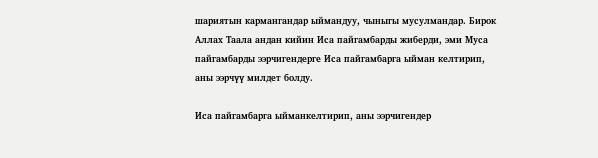шариятын кармангандар ыймандуу, чыныгы мусулмандар. Бирок Аллах Таала андан кийин Иса пайгамбарды жиберди, эми Муса пайгамбарды ээрчигендерге Иса пайгамбарга ыйман келтирип, аны ээрчүү милдет болду.

Иса пайгамбарга ыйманкелтирип, аны ээрчигендер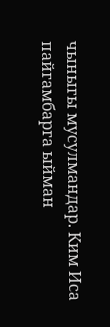чыныгы мусулмандар. Ким Иса пайгамбарга ыйман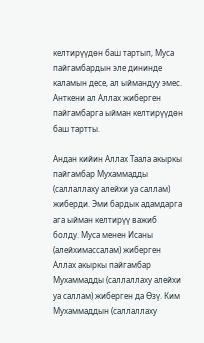келтирүүдөн баш тартып, Муса пайгамбардын эле дининде каламын десе, ал ыймандуу эмес. Анткени ал Аллах жиберген пайгамбарга ыйман келтирүүдөн баш тартты.

Андан кийин Аллах Таала акыркы пайгамбар Мухаммадды (саллаллаху алейхи уа саллам) жиберди. Эми бардык адамдарга ага ыйман келтирүү важиб болду. Муса менен Исаны (алейхимассалам) жиберген Аллах акыркы пайгамбар Мухаммадды (саллаллаху алейхи уа саллам) жиберген да Өзү. Ким Мухаммаддын (саллаллаху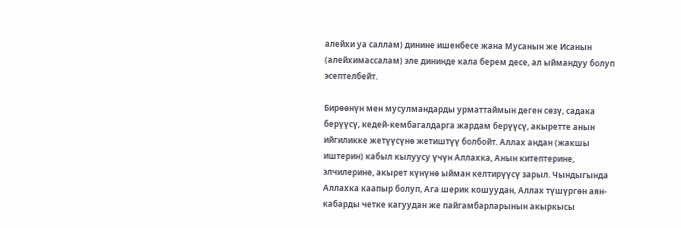алейхи уа саллам) динине ишенбесе жана Мусанын же Исанын (алейхимассалам) эле дининде кала берем десе, ал ыймандуу болуп эсептелбейт.

Бирөөнүн мен мусулмандарды урматтаймын деген сөзү, садака берүүсү, кедей-кембагалдарга жардам берүүсү, акыретте анын ийгиликке жетүүсүнө жетиштүү болбойт. Аллах андан (жакшы иштерин) кабыл кылуусу үчүн Аллахка, Анын китептерине, элчилерине, акырет күнүнө ыйман келтирүүсү зарыл. Чындыгында Аллахка каапыр болуп, Ага шерик кошуудан, Аллах түшүргөн аян-кабарды четке кагуудан же пайгамбарларынын акыркысы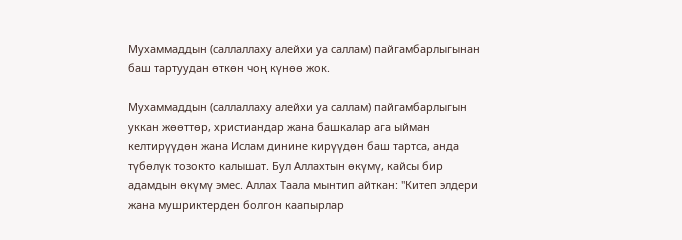Мухаммаддын (саллаллаху алейхи уа саллам) пайгамбарлыгынан баш тартуудан өткөн чоң күнөө жок.

Мухаммаддын (саллаллаху алейхи уа саллам) пайгамбарлыгын уккан жөөттөр, христиандар жана башкалар ага ыйман келтирүүдөн жана Ислам динине кирүүдөн баш тартса, анда түбөлүк тозокто калышат. Бул Аллахтын өкүмү, кайсы бир адамдын өкүмү эмес. Аллах Таала мынтип айткан: "Китеп элдери жана мушриктерден болгон каапырлар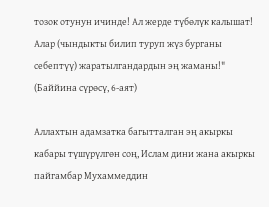тозок отунун ичинде! Ал жерде түбөлүк калышат! Алар (чындыкты билип туруп жүз бурганы себептүү) жаратылгандардын эң жаманы!" (Баййина сүрөсү, 6-аят)

Аллахтын адамзатка багытталган эң акыркы кабары түшүрүлгөн соң, Ислам дини жана акыркы пайгамбар Мухаммеддин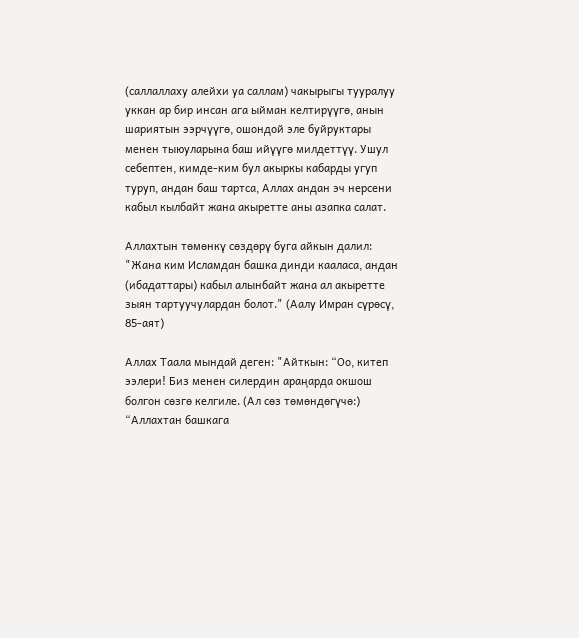(саллаллаху алейхи уа саллам) чакырыгы тууралуу уккан ар бир инсан ага ыйман келтирүүгө, анын шариятын ээрчүүгө, ошондой эле буйруктары менен тыюуларына баш ийүүгө милдеттүү. Ушул себептен, кимде-ким бул акыркы кабарды угуп туруп, андан баш тартса, Аллах андан эч нерсени кабыл кылбайт жана акыретте аны азапка салат.

Аллахтын төмөнкү сөздөрү буга айкын далил: "Жана ким Исламдан башка динди кааласа, андан (ибадаттары) кабыл алынбайт жана ал акыретте зыян тартуучулардан болот." (Аалу Имран сүрөсү, 85-аят)

Аллах Таала мындай деген: "Айткын: “Оо, китеп ээлери! Биз менен силердин араңарда окшош болгон сөзгө келгиле. (Ал сөз төмөндөгүчө:) “Аллахтан башкага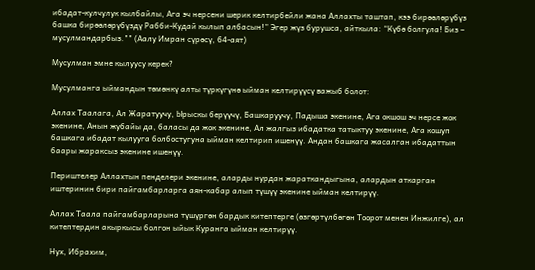ибадат-кулчулук кылбайлы, Ага эч нерсени шерик келтирбейли жана Аллахты таштап, кээ бирөөлөрүбүз башка бирөөлөрүбүздү Рабби-Кудай кылып албасын!” Эгер жүз бурушса, айткыла: “Күбө болгула! Биз – мусулмандарбыз."" (Аалу Имран сүрөсү, 64-аят)

Мусулман эмне кылуусу керек?

Мусулманга ыймандын төмөнкү алты түркүгүнө ыйман келтирүүсү важыб болот:

Аллах Таалага, Ал Жаратуучу, Ырыскы берүүчү, Башкаруучу, Падыша экенине, Ага окшош эч нерсе жок экенине, Анын жубайы да, баласы да жок экенине, Ал жалгыз ибадатка татыктуу экенине, Ага кошуп башкага ибадат кылууга болбостугуна ыйман келтирип ишенүү. Андан башкага жасалган ибадаттын баары жараксыз экенине ишенүү.

Периштелер Аллахтын пенделери экенине, аларды нурдан жараткандыгына, алардын аткарган иштеринин бири пайгамбарларга аян-кабар алып түшүү экенине ыйман келтирүү.

Аллах Таала пайгамбарларына түшүргөн бардык китептерге (өзгөртүлбөгөн Тоорот менен Инжилге), ал китептердин акыркысы болгон ыйык Куранга ыйман келтирүү.

Нух, Ибрахим,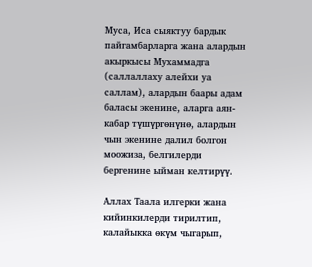Муса, Иса сыяктуу бардык пайгамбарларга жана алардын акыркысы Мухаммадга (саллаллаху алейхи уа саллам), алардын баары адам баласы экенине, аларга аян-кабар түшүргөнүнө, алардын чын экенине далил болгон моожиза, белгилерди бергенине ыйман келтирүү.

Аллах Таала илгерки жана кийинкилерди тирилтип, калайыкка өкүм чыгарып,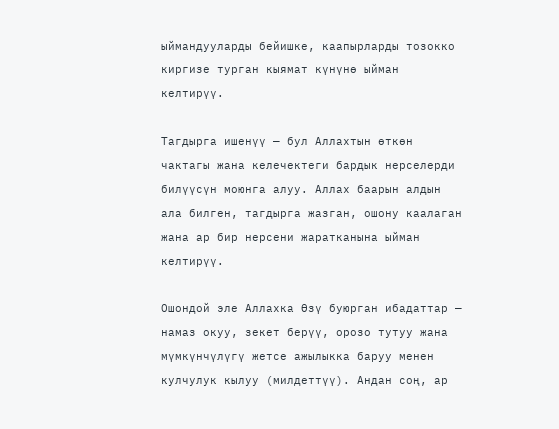ыймандууларды бейишке, каапырларды тозокко киргизе турган кыямат күнүнө ыйман келтирүү.

Тагдырга ишенүү — бул Аллахтын өткөн чактагы жана келечектеги бардык нерселерди билүүсүн моюнга алуу. Аллах баарын алдын ала билген, тагдырга жазган, ошону каалаган жана ар бир нерсени жаратканына ыйман келтирүү.

Ошондой эле Аллахка Өзү буюрган ибадаттар — намаз окуу, зекет берүү, орозо тутуу жана мүмкүнчүлүгү жетсе ажылыкка баруу менен кулчулук кылуу (милдеттүү). Андан соң, ар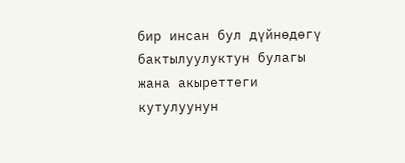бир инсан бул дүйнөдөгү бактылуулуктун булагы жана акыреттеги кутулуунун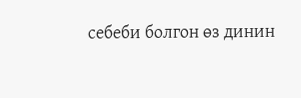себеби болгон өз динин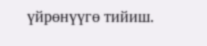үйрөнүүгө тийиш.